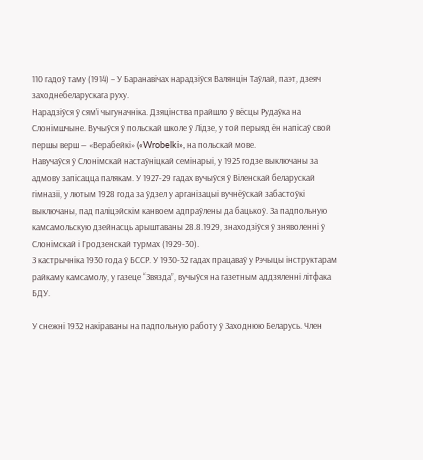110 гадоў таму (1914) – У Баранавічах нарадзіўся Валянцін Таўлай, паэт, дзеяч заходнебеларускага руху.
Нарадзіўся ў сям’і чыгуначніка. Дзяцінства прайшло ў вёсцы Рудаўка на Слонімшчыне. Вучыўся ў польскай школе ў Лідзе, у той перыяд ён напісаў свой першы верш — «Верабейкі» («Wrobelki», на польскай мове.
Навучаўся ў Слонімскай настаўніцкай семінарыі, у 1925 годзе выключаны за адмову запісацца палякам. У 1927-29 гадах вучыўся ў Віленскай беларускай гімназіі, у лютым 1928 года за ўдзел у арганізацыі вучнёўскай забастоўкі выключаны, пад паліцэйскім канвоем адпраўлены да бацькоў. За падпольную камсамольскую дзейнасць арыштаваны 28.8.1929, знаходзіўся ў зняволенні ў Слонімскай і Гродзенскай турмах (1929-30).
З кастрычніка 1930 года ў БССР. У 1930-32 гадах працаваў у Рэчыцы інструктарам райкаму камсамолу, у газеце “Звязда”, вучыўся на газетным аддзяленні літфака БДУ.

У снежні 1932 накіраваны на падпольную работу ў Заходнюю Беларусь. Член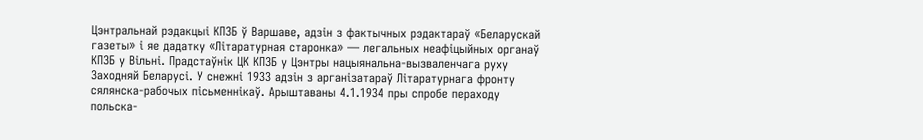Цэнтральнай рэдакцыі КПЗБ ў Варшаве, адзін з фактычных рэдактараў «Беларускай газеты» і яе дадатку «Літаратурная старонка» — легальных неафіцыйных органаў КПЗБ у Вільні. Прадстаўнік ЦК КПЗБ у Цэнтры нацыянальна-вызваленчага руху Заходняй Беларусі. У снежні 1933 адзін з арганізатараў Літаратурнага фронту сялянска-рабочых пісьменнікаў. Арыштаваны 4.1.1934 пры спробе пераходу польска-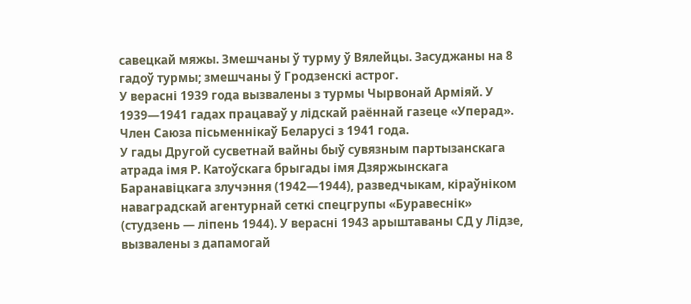савецкай мяжы. Змешчаны ў турму ў Вялейцы. Засуджаны на 8 гадоў турмы; змешчаны ў Гродзенскі астрог.
У верасні 1939 года вызвалены з турмы Чырвонай Арміяй. У 1939—1941 гадах працаваў у лідскай раённай газеце «Уперад». Член Саюза пісьменнікаў Беларусі з 1941 года.
У гады Другой сусветнай вайны быў сувязным партызанскага атрада імя Р. Катоўскага брыгады імя Дзяржынскага Баранавіцкага злучэння (1942—1944), разведчыкам, кіраўніком наваградскай агентурнай сеткі спецгрупы «Буравеснік» (студзень — ліпень 1944). У верасні 1943 арыштаваны СД у Лідзе, вызвалены з дапамогай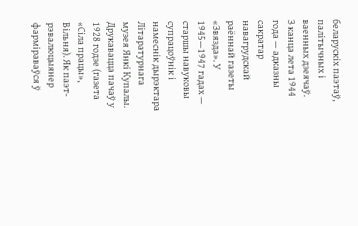беларускіх паэтаў, палітычных і ваенных дзеячаў.
З канца лета 1944 года — адказны сакратар навагрудскай раённай газеты «Звязда». У 1945—1947 гадах — старшы навуковы супрацоўнік і намеснік дырэктара Літаратурнага музея Янкі Купалы.
Друкавацца пачаў у 1928 годзе (газета «Сіла працы», Вільня). Як паэт-рэвалюцыянер фарміраваўся ў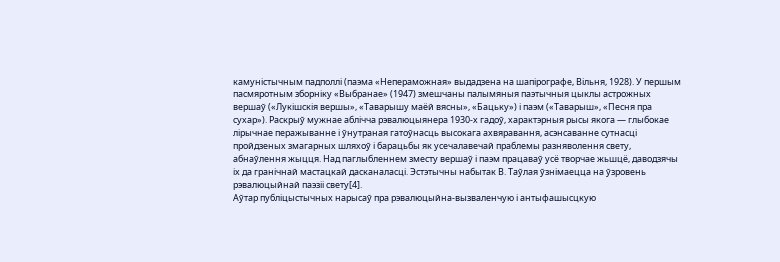камуністычным падполлі (паэма «Непераможная» выдадзена на шапірографе, Вільня, 1928). У першым пасмяротным зборніку «Выбранае» (1947) змешчаны палымяныя паэтычныя цыклы астрожных вершаў («Лукішскія вершы», «Таварышу маёй вясны», «Бацьку») і паэм («Таварыш», «Песня пра сухар»). Раскрыў мужнае аблічча рэвалюцыянера 1930-х гадоў, характэрныя рысы якога — глыбокае лірычнае перажыванне і ўнутраная гатоўнасць высокага ахвяравання, асэнсаванне сутнасці пройдзеных змагарных шляхоў і барацьбы як усечалавечай праблемы разняволення свету, абнаўлення жыцця. Над паглыбленнем зместу вершаў і паэм працаваў усё творчае жьшцё, даводзячы іх да гранічнай мастацкай дасканаласці. Эстэтычны набытак В. Таўлая ўзнімаецца на ўзровень рэвалюцыйнай паэзіі свету[4].
Аўтар публіцыстычных нарысаў пра рэвалюцыйна-вызваленчую і антыфашысцкую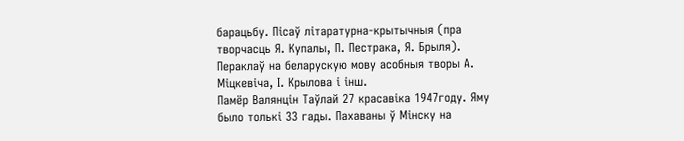барацьбу. Пісаў літаратурна-крытычныя (пра творчасць Я. Купалы, П. Пестрака, Я. Брыля). Пераклаў на беларускую мову асобныя творы А. Міцкевіча, І. Крылова і інш.
Памёр Валянцін Таўлай 27 красавіка 1947году. Яму было толькі 33 гады. Пахаваны ў Мінску на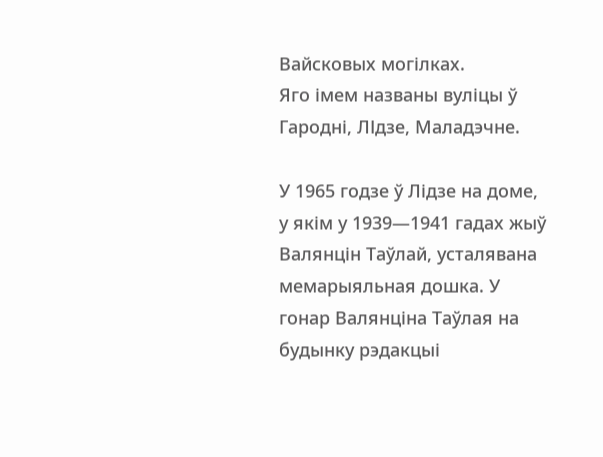Вайсковых могілках.
Яго імем названы вуліцы ў Гародні, ЛІдзе, Маладэчне.

У 1965 годзе ў Лідзе на доме, у якім у 1939—1941 гадах жыў Валянцін Таўлай, усталявана мемарыяльная дошка. У гонар Валянціна Таўлая на будынку рэдакцыі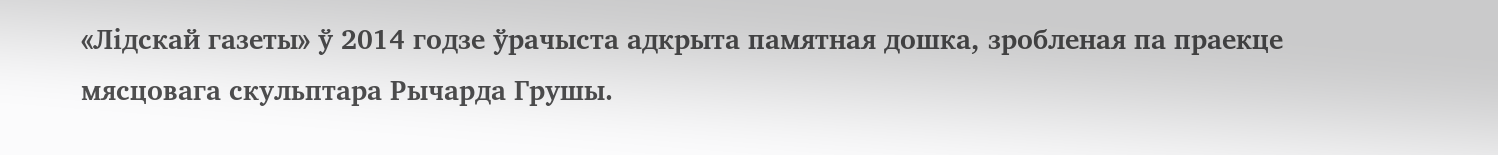«Лідскай газеты» ў 2014 годзе ўрачыста адкрыта памятная дошка, зробленая па праекце мясцовага скульптара Рычарда Грушы.